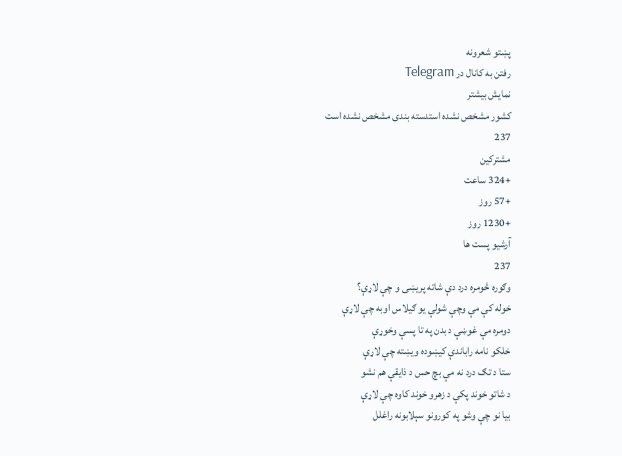پښتو شعرونه
رفتن به کانال در Telegram
نمایش بیشتر
کشور مشخص نشده استدسته بندی مشخص نشده است
237
مشترکین
+324 ساعت
+57 روز
+1230 روز
آرشیو پست ها
237
وګوره څومره درد دې شاته پریښی و چې لاړې؟
خوله کې مې وچې شولې یو ګیلاس اوبه چې لاړې
دومره مې غوښې د بدن په تا پسې وخوړې
خلکو نامه راباندې کیښوده ویښته چې لاړې
ستا د تګ درد نه مې بچ حس د ذایقې هم نشو
د شاتو خوند پکې د زهرو خوند کاوه چې لاړې
بیا نو چې وشو په کورونو سېلابونه راغلل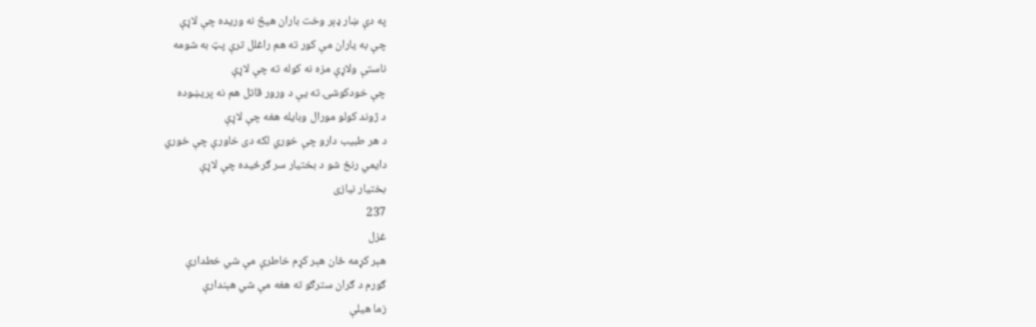په دې ښار ډېر وخت باران هیڅ نه وریده چې لاړې
چې به یاران مې کور ته هم راغلل ترې پټ به شومه
ناستې ولاړې مزه نه کوله ته چې لاړې
چې خودکوشۍ ته یې د ورور قاتل هم نه پریښوده
د ژوند کولو مورال وبایله هغه چې لاړې
د هر طبیب دارو چې خوري لکه دی خاورې چې خوري
دایمي رنځ شو د بختیار سر ګرځیده چې لاړې
بختیار نیازی
237
غزل
هېر کړمه ځان هېر کړم خاطرې مې شي خطدارې
ګورم د ګران سترګو ته هغه مې شي هېندارې
زما هیلې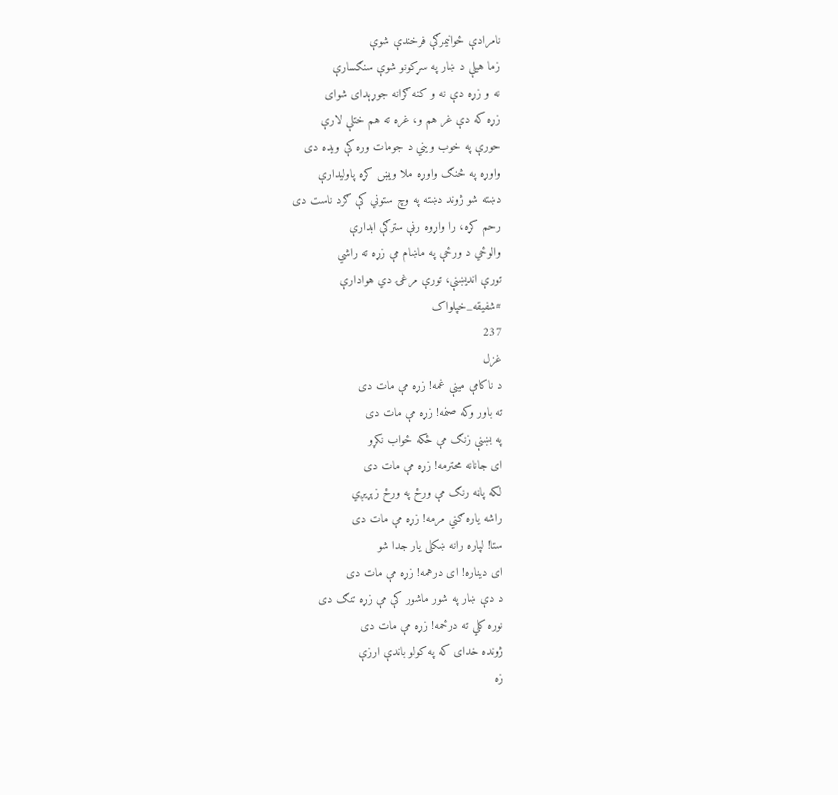نامرادې ځوانیمرګې فرخندې شوې
زما هیلې د ښار په سړکونو شوې سنګسارې
نه و زړه دې نه و کنه ګرانه جوړېدای شوای
زړه که دې غر هم و، غره ته هم ختلې لارې
حورې په خوب ویني د جومات وره کې ویده دی
واوړه په څنګ واوړه ملا ویښ کړه پاولیدارې
دښته شو ژوند دښته په وچ ستوني کې ګرد ناست دی
رحم کړه، را واړوه رڼې سترګې ابدارې
والوځي د ورځې په ماښام مې زړه ته راشي
تورې اندیښنې، تورې مرغۍ دي هوادارې
#شفیقه_خپلواک
237
غزل
د ناکامې مینې غمه! زړه مې مات دی
ته باور وکه صنمه! زړه مې مات دی
په بښنې زنګ مې ځکه ځواب نکړو
ای جانانه محترمه! زړه مې مات دی
لکه پاڼه رنګ مې ورځ په ورځ زېړیږي
راشه یاره ګني مرمه! زړه مې مات دی
ستا! لپاره رانه ښکلی یار جدا شو
ای دیناره! ای درهمه! زړه مې مات دی
د دې ښار په شور ماشور کې مې زړه تنګ دی
نوره کلي ته درځمه! زړه مې مات دی
ژونده خدای که په کولو باندې ارزې
زه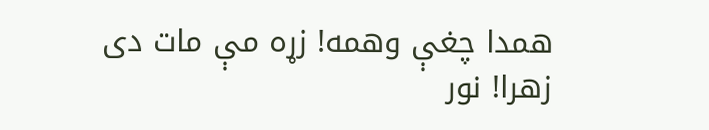همدا چغې وهمه! زړه مې مات دی
زهرا! نور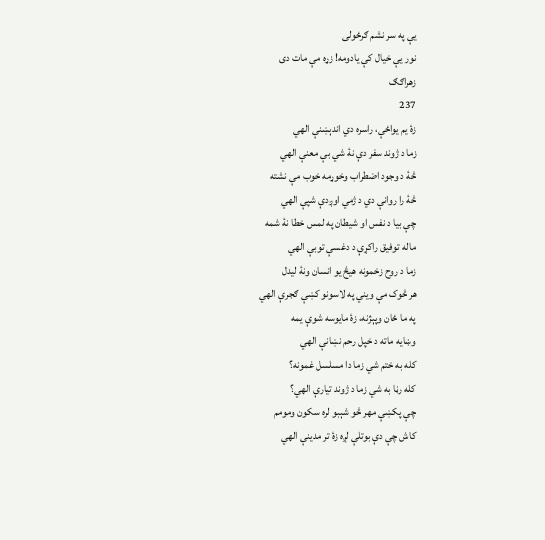يې په سر نشم ګرځولی
نور يې خیال کې یادومه! زړه مې مات دی
زهراګګ
237
زۀ یم یواځې، راسره دي اندېښنې الهي
زما د ژوند سفر دې نۀ شي بې معنې الهي
څۀ د وجود اضطراب وخوړمه خوب مې نشته
څۀ را روانې دي د ژمي اوږدې شپې الهي
چې بیا د نفس او شیطان په لمس خطا نۀ شمه
ماله توفیق راکړې د دغسې توبې الهي
زما د روح زخمونه هیڅ یو انسان ونۀ لیدل
هر څوک مې ویني په لاسونو کښې ګجرې الهي
په ما ځان وپېژنه، زۀ مایوسه شوې یمه
وښایه ماته د خپل رحم نښانې الهي
کله به ختم شي زما دا مسلسل غمونه؟
کله رڼا به شي زما د ژوند تیارې الهي؟
چې پکښې مهر څو شېبو لره سکون ومومم
کاش چې دې بوتلې لږه زۀ تر مدینې الهي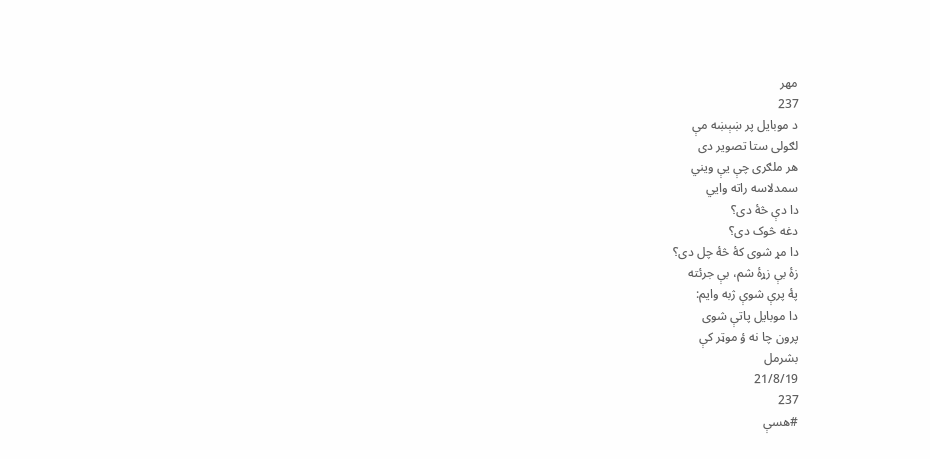مهر
237
د موبایل پر ښېښه مې
لګولی ستا تصویر دی
هر ملګری چې یې ویني
سمدلاسه راته وایي
دا دې څۀ دی؟
دغه څوک دی؟
دا مړ شوی کۀ څۀ چل دی؟
زۀ بې زړۀ شم، بې جرئته
پۀ پرې شوې ژبه وایم:
دا موبایل پاتې شوی
پرون چا نه ؤ موټر کې
بشرمل
21/8/19
237
#هسې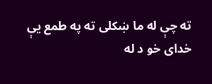ته چې له ما ښکلی ته په طمع يې
خدای خو د له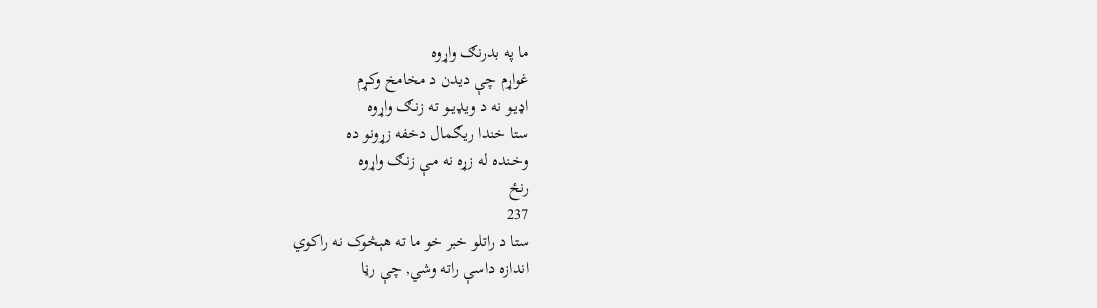ما په بدرنګ واړوه
غواړم چې ديدن د مخامخ وکـړم
اډيـو نه د ويډيــو ته زنـګ واړوه
ستا خندا ريګمال دخفه زړونو ده
وخـنده له زړه نه مـې زنـګ واړوه
رنځ
237
ستا د راتلو خبر خو ما ته هېڅوک نه راکوي
اندازه داسې راته وشي, چې رڼا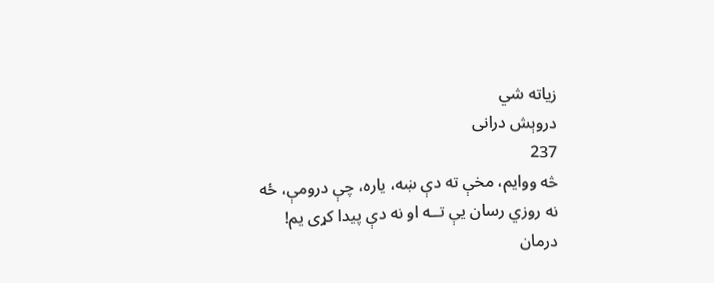زیاته شي
دروېش درانی
237
څه ووایم، مخې ته دې ښه، یاره، چې درومې، ځه
نه روزي رسان یې تــه او نه دې پیدا کړی یم!
درمان